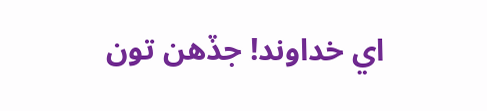اي خداوند! جڏهن تون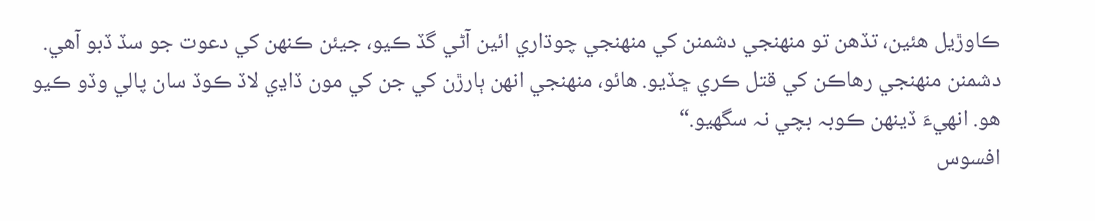ڪاوڙيل هئين، تڏهن تو منهنجي دشمنن کي منهنجي چوڌاري ائين آڻي گڏ ڪيو، جيئن ڪنهن کي دعوت جو سڏ ڏبو آهي. دشمنن منهنجي رهاڪن کي قتل ڪري ڇڏيو. هائو، منهنجي انهن ٻارڙن کي جن کي مون ڏاڍي لاڏ ڪوڏ سان پالي وڏو ڪيو هو. انهيءَ ڏينهن ڪوبہ بچي نہ سگھيو.“
افسوس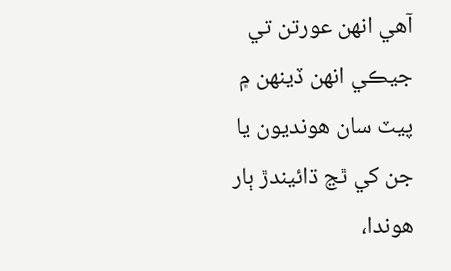آهي انهن عورتن تي جيڪي انهن ڏينهن ۾ پيٽ سان هونديون يا جن کي ٿڃ ڌائيندڙ ٻار هوندا،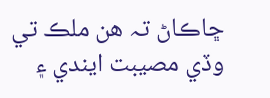ڇاڪاڻ تہ هن ملڪ تي وڏي مصيبت ايندي ۽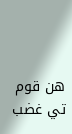هن قوم تي غضب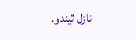نازل ٿيندو.